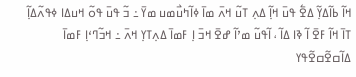ߞߊ߬ ߕߊ߬ߡߌ߲߬ ߡߐ߱ ߟߎ߫ ߞߊ߲߬ ߡߍ߲ ߠߎ߬ ߞߍ߫ ߘߊ߫ ߦߊ߬ߤߎ߯ߘߎ ߘߌ߫ ߸ ߏ߬ ߟߎ߫ ߟߋ߬ ߞߎߡߊ ߦߟߍ߬ߡߊ߲߬ ߠߊ߫ ߞߊ߬ ߓߐ߫ ߊ߬ ߢߊ ߡߊ߬ ، ߊ߬ߟߎ߬ ߘߴߊ߬ ߝߐ߫ ߞߏ߫ ߊ߲ ߓߘߊ߫ ߡߍ߲ߠߌ߲ ߞߍ߫ ߸ ߞߏ߬ߣߵߊ߲ ߓߘߊ߫ ߡߊ߬ߛߐ߬ߛߐ߬ߟߌ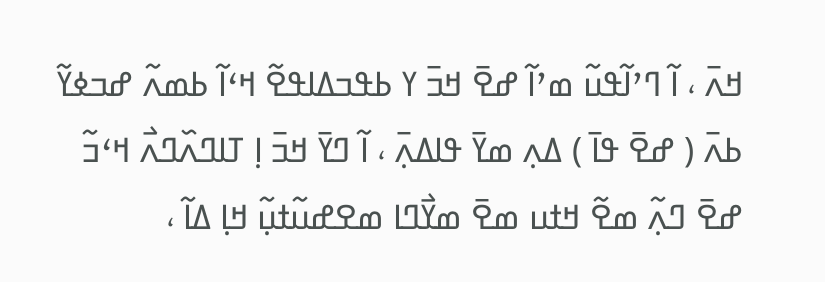ߞߍ߫ ، ߊ߬ ߣߴߊ߬ߟߎ߬ ߘߴߊ߬ ߝߐ߫ ߞߏ߫ ߌ ߕߟߏߡߊߟߐ߬ ߞߵߊ߬ ߕߘߍ߬ ߝߏߦߌ߬ ߕߍ߫ ( ߝߐ߫ ߟߊ߫ ) ߡߍ߲ ߘߌ߫ ߟߊߡߍ߲߫ ، ߊ߬ ߣߌ߫ ߞߏ߫ ߊ߲ ߠߊߣߍ߰ߣߍ߯ ߞߵߏ߬ ߝߐ߫ ߣߍ߲߬ ߘߐ߬ ߞߙߎ ߘߐ߫ ߘߌ߯ߣߊ ߘߐߝߎ߬ߙߎ߲߬ ߞߊ߲ ߡߊ߬ ،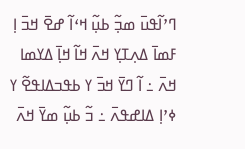ߣߴߊ߬ߟߎ߫ ߘߏ߲߬ ߕߎ߲߬ ߞߵߊ߬ ߝߐ߫ ߞߏ߫ ߊ߲ ߓߘߊ߫ ߡߍ߲ߠߌ߲ ߞߍ߫ ߞߊ߬ ߞߊ߲߫ ߡߌߘߊ ߞߍ߫ ߸ ߊ߬ ߣߌ߫ ߞߏ߫ ߌ ߕߟߏߡߊߟߐ߬ ߌ ߦߴߊ߲ ߡߊߝߟߍ߫ ߸ ߏ߬ ߕߎ߲߬ ߘߌ߫ ߞߍ߫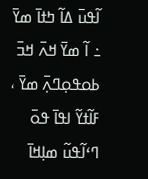ߊ߬ߟߎ߫ ߡߊ߬ ߤߙߊ߫ ߘߌ߫ ߸ ߊ߬ ߘߌ߫ ߞߍ߫ ߞߏ߫ ߕߋߟߋ߲ߣߍ߲߫ ߘߌ߫ ، ߓߊ߬ߙߌ߬ ߊߟߊ߫ ߟߋ߫ ߣߵߊ߬ߟߎ߬ ߘߊ߲ߞߊ߫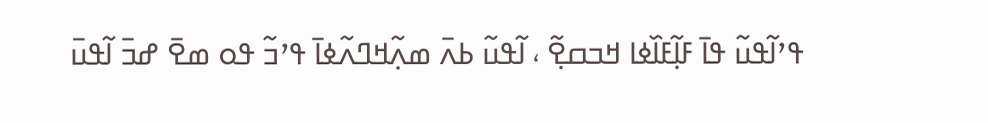ߟߴߊ߬ߟߎ߬ ߟߊ߫ ߓߊ߲߬ߓߊ߰ߦߊ ߞߏߛߐ߲߬ ، ߊ߬ߟߎ߬ ߕߍ߫ ߘߍ߲߬ߞߣߍ߬ߦߊ߫ ߟߴߏ߬ ߟߋ ߘߐ߫ ߝߏ߫ ߊ߬ߟߎ߫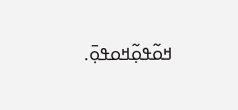ߞߋ߬ߟߋ߲߬ߞߋߟߋ߲߫.